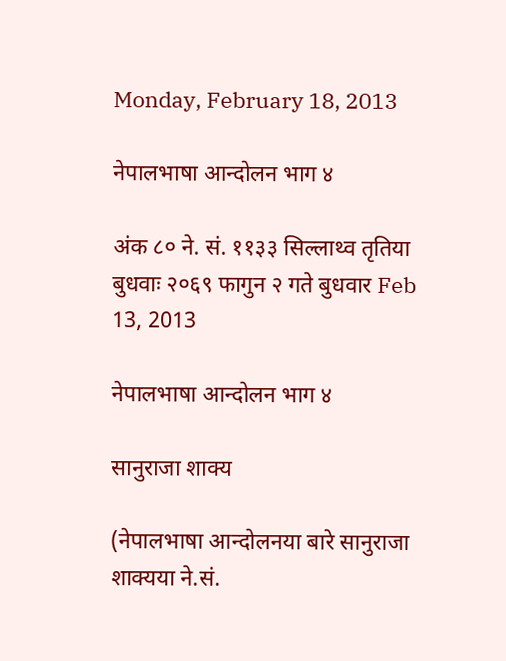Monday, February 18, 2013

नेपालभाषा आन्दोलन भाग ४

अंक ८० ने. सं. ११३३ सिल्लाथ्व तृतिया बुधवाः २०६९ फागुन २ गते बुधवार Feb 13, 2013

नेपालभाषा आन्दोलन भाग ४

सानुराजा शाक्य

(नेपालभाषा आन्दोलनया बारे सानुराजा शाक्यया ने.सं.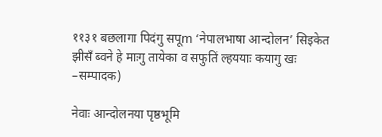११३१ बछलागा पिदंगु सपूm ‘नेपालभाषा आन्दोलन’ सिइकेत झीसँ ब्वने हे माःगु तायेका व सफुतिं ल्हययाः कयागु खः –सम्पादक)

नेवाः आन्दोलनया पृष्ठभूमि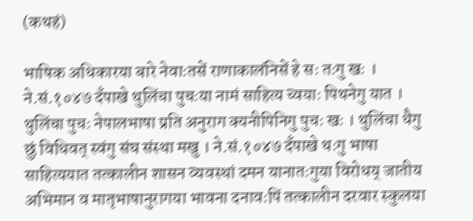(कथहं)

भाषिक अधिकारया बारे नेवाःतसें राणाकालंनिसें हे सः तःगु खः । ने.सं.१०४७ दँपाखे थुलिंचा पुचःया नामं साहित्य च्वयाः पिथनेगु यात । थुलिंचा पुचः नेपालभाषा प्रति अनुराग क्यनीपिनिगु पुचः खः । थुलिंचा धैगु छुं विधिवत् स्वंगु संघ संस्था मखु । ने.सं.१०४७ दँपाखे थःगु भाषा साहित्ययात तत्कालीन शासन व्यवस्थां दमन यानातःगुया विरोधय् जातीय अभिमान व मातृभाषानुरागया भावना दनावःपिं तत्कालीन दरवार स्कुलया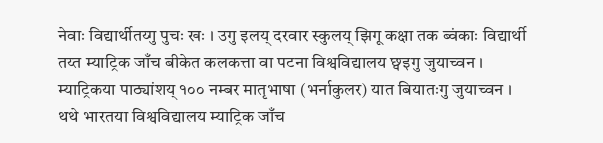नेवाः विद्यार्थीतय्गु पुचः खः । उगु इलय् दरवार स्कुलय् झिगू कक्षा तक ब्वंकाः विद्यार्थी तय्त म्याट्रिक जाँच बीकेत कलकत्ता वा पटना विश्वविद्यालय छ्वइगु जुयाच्वन । म्याट्रिकया पाठ्यांशय् १०० नम्बर मातृभाषा (भर्नाकुलर) यात बियातःगु जुयाच्वन । थथे भारतया विश्वविद्यालय म्याट्रिक जाँच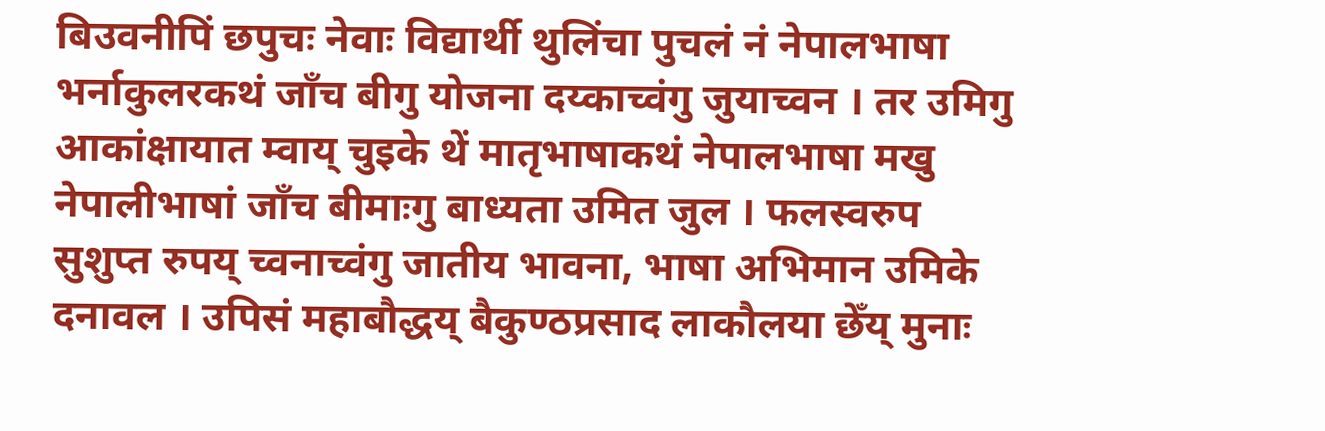बिउवनीपिं छपुचः नेवाः विद्यार्थी थुलिंचा पुचलं नं नेपालभाषा भर्नाकुलरकथं जाँच बीगु योजना दय्काच्वंगु जुयाच्वन । तर उमिगु आकांक्षायात म्वाय् चुइके थें मातृभाषाकथं नेपालभाषा मखु नेपालीभाषां जाँच बीमाःगु बाध्यता उमित जुल । फलस्वरुप सुशुप्त रुपय् च्वनाच्वंगु जातीय भावना, भाषा अभिमान उमिके दनावल । उपिसं महाबौद्धय् बैकुण्ठप्रसाद लाकौलया छेँय् मुनाः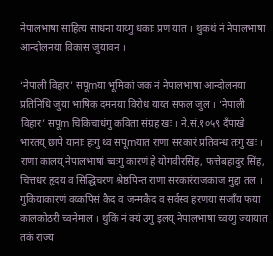नेपालभाषा साहित्य साधना याय्गु धकाः प्रण यात । थुकथं नं नेपालभाषा आन्दोलनया विकास जुयावन ।

‘नेपाली विहार’ सपूmया भूमिकां जक नं नेपालभाषा आन्दोलनया प्रतिनिधि जुया भाषिक दमनया विरोध याय्त सफल जुल । ‘नेपाली विहार’ सपूm चिकिचाधंगु कविता संग्रह खः । ने.सं.१०५९ दँपाखे भारतय् छापे यानाः हःगु थ्व सपूmयात राणा सरकारं प्रतिवन्ध तःगु खः । राणा कालय् नेपालभाषां च्वःगु कारणं हे योगवीरसिंह, फत्तेबहादुर सिंह, चित्तधर हृदय व सिद्धिचरण श्रेष्ठपिन्त राणा सरकारंराजकाज मुद्दा तल । गुकियाकारणं वय्कपिसं कैद व जन्मकैद व सर्वस्व हरणया सजाँय फया कालकोठरी च्वनेमाल । थुकिं नं क्यं उगु इलय् नेपालभाषा च्वय्गु ज्यायात तकं राज्य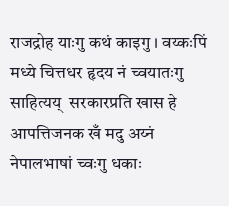राजद्रोह याःगु कथं काइगु । वय्कःपिं मध्ये चित्तधर हृदय नं च्वयातःगु साहित्यय्  सरकारप्रति खास हे आपत्तिजनक खँ मदु अय्नं नेपालभाषां च्वःगु धकाः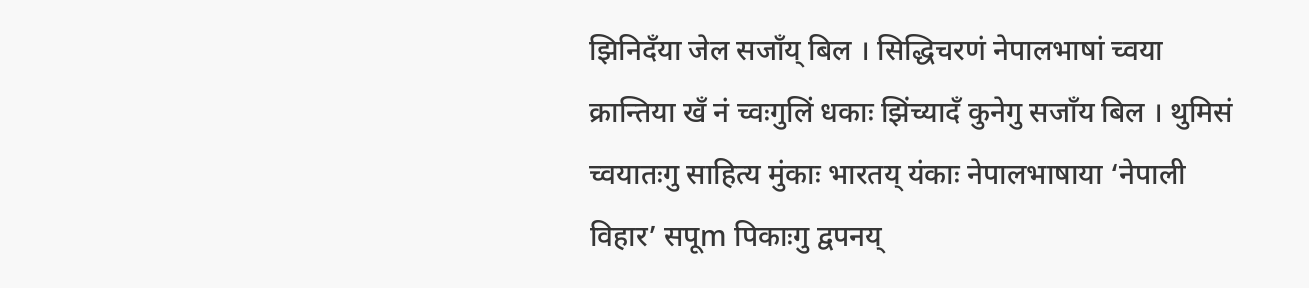झिनिदँया जेल सजाँय् बिल । सिद्धिचरणं नेपालभाषां च्वया क्रान्तिया खँ नं च्वःगुलिं धकाः झिंच्यादँ कुनेगु सजाँय बिल । थुमिसं च्वयातःगु साहित्य मुंकाः भारतय् यंकाः नेपालभाषाया ‘नेपाली विहार’ सपूm पिकाःगु द्वपनय्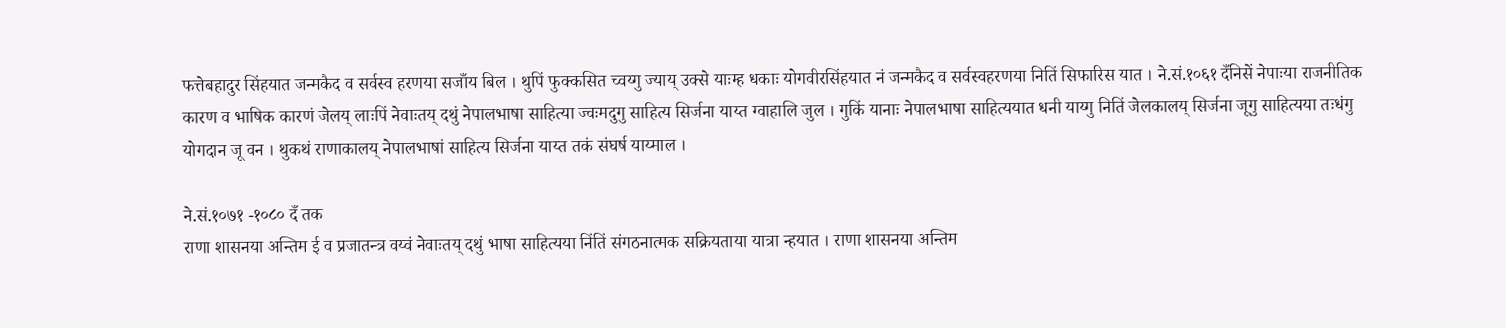फत्तेबहादुर सिंहयात जन्मकैद व सर्वस्व हरणया सजाँय बिल । थुपिं फुक्कसित च्वय्गु ज्याय् उक्से याःम्ह धकाः योगवीरसिंहयात नं जन्मकैद व सर्वस्वहरणया नितिं सिफारिस यात । ने.सं.१०६१ दँनिसें नेपाःया राजनीतिक कारण व भाषिक कारणं जेलय् लाःपिं नेवाःतय् दथुं नेपालभाषा साहित्या ज्वःमदुगु साहित्य सिर्जना याय्त ग्वाहालि जुल । गुकिं यानाः नेपालभाषा साहित्ययात धनी याय्गु नितिं जेलकालय् सिर्जना जूगु साहित्यया तःधंगु योगदान जू वन । थुकथं राणाकालय् नेपालभाषां साहित्य सिर्जना याय्त तकं संघर्ष याय्माल ।

ने.सं.१०७१ -१०८० दँ तक
राणा शासनया अन्तिम ई व प्रजातन्त्र वय्वं नेवाःतय् दथुं भाषा साहित्यया निंतिं संगठनात्मक सक्रियताया यात्रा न्हयात । राणा शासनया अन्तिम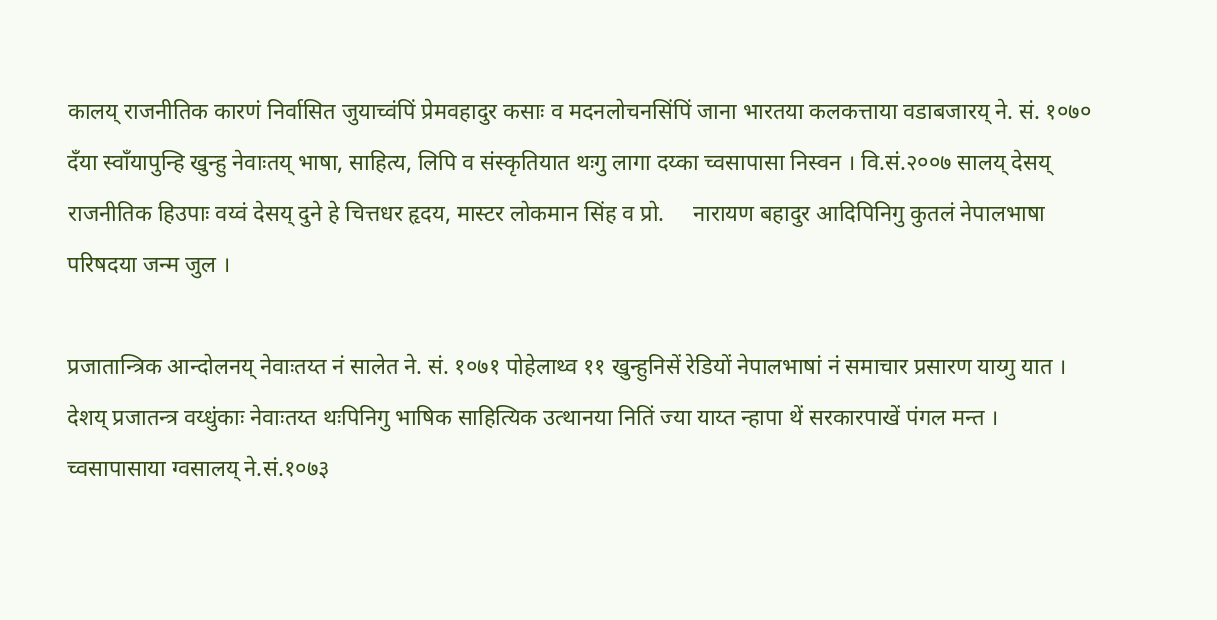कालय् राजनीतिक कारणं निर्वासित जुयाच्वंपिं प्रेमवहादुर कसाः व मदनलोचनसिंपिं जाना भारतया कलकत्ताया वडाबजारय् ने. सं. १०७० दँया स्वाँयापुन्हि खुन्हु नेवाःतय् भाषा, साहित्य, लिपि व संस्कृतियात थःगु लागा दय्का च्वसापासा निस्वन । वि.सं.२००७ सालय् देसय् राजनीतिक हिउपाः वय्वं देसय् दुने हे चित्तधर हृदय, मास्टर लोकमान सिंह व प्रो.     नारायण बहादुर आदिपिनिगु कुतलं नेपालभाषा परिषदया जन्म जुल ।

प्रजातान्त्रिक आन्दोलनय् नेवाःतय्त नं सालेत ने. सं. १०७१ पोहेलाथ्व ११ खुन्हुनिसें रेडियों नेपालभाषां नं समाचार प्रसारण याय्गु यात । देशय् प्रजातन्त्र वय्धुंकाः नेवाःतय्त थःपिनिगु भाषिक साहित्यिक उत्थानया नितिं ज्या याय्त न्हापा थें सरकारपाखें पंगल मन्त । च्वसापासाया ग्वसालय् ने.सं.१०७३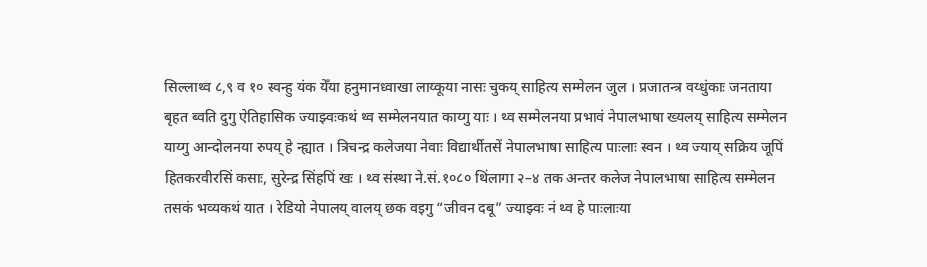सिल्लाथ्व ८,९ व १० स्वन्हु यंक येँया हनुमानध्वाखा लाय्कूया नासः चुकय् साहित्य सम्मेलन जुल । प्रजातन्त्र वय्धुंकाः जनताया बृहत ब्वति दुगु ऐतिहासिक ज्याझ्वःकथं थ्व सम्मेलनयात काय्गु याः । थ्व सम्मेलनया प्रभावं नेपालभाषा ख्यलय् साहित्य सम्मेलन याय्गु आन्दोलनया रुपय् हे न्ह्यात । त्रिचन्द्र कलेजया नेवाः विद्यार्थीतसें नेपालभाषा साहित्य पाःलाः स्वन । थ्व ज्याय् सक्रिय जूपिं हितकरवीरसिं कसाः, सुरेन्द्र सिंहपिं खः । थ्व संस्था ने.सं.१०८० थिंलागा २–४ तक अन्तर कलेज नेपालभाषा साहित्य सम्मेलन तसकं भव्यकथं यात । रेडियो नेपालय् वालय् छक वइगु “जीवन दबू” ज्याझ्वः नं थ्व हे पाःलाःया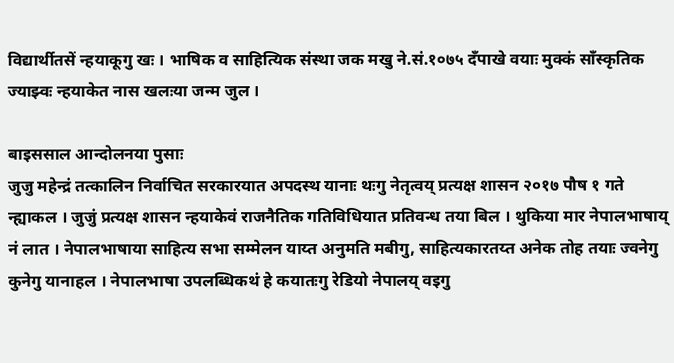विद्यार्थीतसें न्हयाकूगु खः । भाषिक व साहित्यिक संस्था जक मखु ने.सं.१०७५ दँपाखे वयाः मुक्कं साँस्कृतिक ज्याझ्वः न्हयाकेत नास खलःया जन्म जुल ।

बाइससाल आन्दोलनया पुसाः
जुजु महेन्द्रं तत्कालिन निर्वाचित सरकारयात अपदस्थ यानाः थःगु नेतृत्वय् प्रत्यक्ष शासन २०१७ पौष १ गते न्ह्याकल । जुजुं प्रत्यक्ष शासन न्हयाकेवं राजनैतिक गतिविधियात प्रतिवन्ध तया बिल । थुकिया मार नेपालभाषाय् नं लात । नेपालभाषाया साहित्य सभा सम्मेलन याय्त अनुमति मबीगु, साहित्यकारतय्त अनेक तोह तयाः ज्वनेगु कुनेगु यानाहल । नेपालभाषा उपलब्धिकथं हे कयातःगु रेडियो नेपालय् वइगु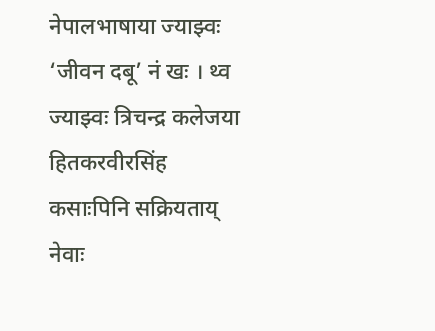नेपालभाषाया ज्याझ्वः ‘जीवन दबू’ नं खः । थ्व ज्याझ्वः त्रिचन्द्र कलेजया हितकरवीरसिंह कसाःपिनि सक्रियताय् नेवाः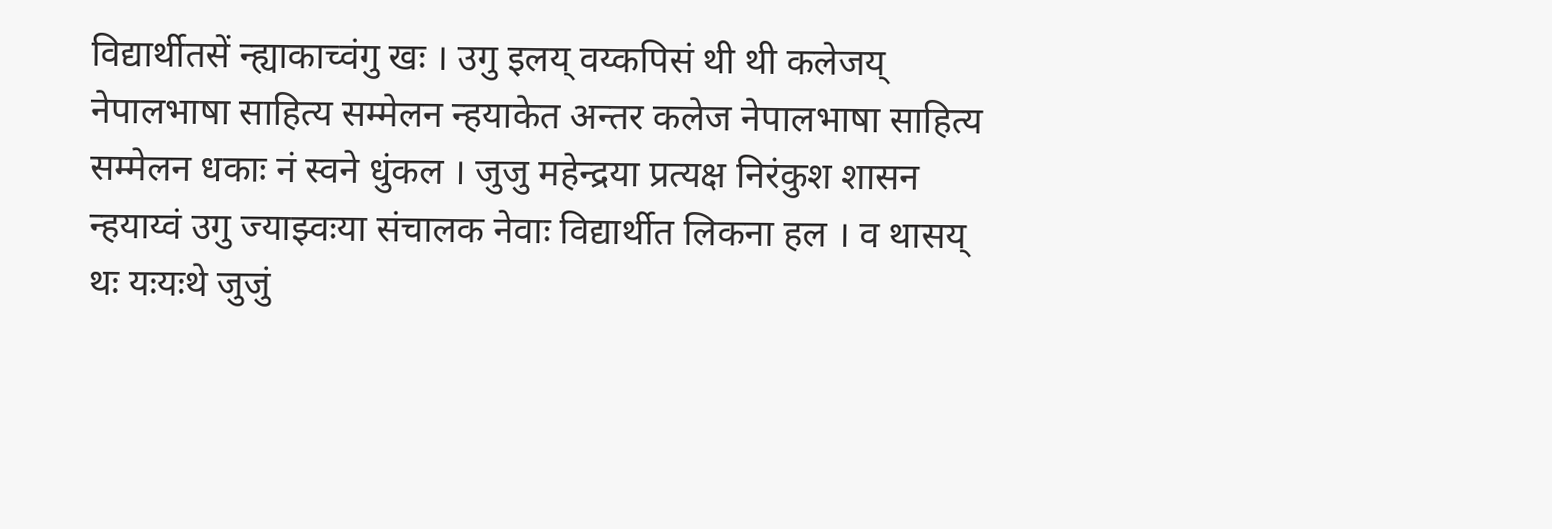विद्यार्थीतसें न्ह्याकाच्वंगु खः । उगु इलय् वय्कपिसं थी थी कलेजय् नेपालभाषा साहित्य सम्मेलन न्हयाकेत अन्तर कलेज नेपालभाषा साहित्य सम्मेलन धकाः नं स्वने धुंकल । जुजु महेन्द्रया प्रत्यक्ष निरंकुश शासन न्हयाय्वं उगु ज्याझ्वःया संचालक नेवाः विद्यार्थीत लिकना हल । व थासय् थः यःयःथे जुजुं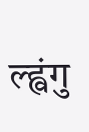ल्ह्वंगु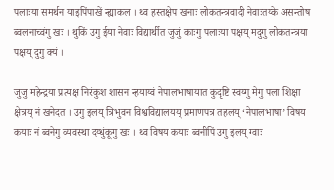पलाःया समर्थन याइपिंपाखें न्ह्याकल । थ्व हस्तक्षेप खनाः लोकतन्त्रवादी नेवाःतय्के असन्तोष ब्वलनाच्वंगु खः । थुकिं उगु ईया नेवाः विद्यार्थीत जुजुं काःगु पलाःया पक्षय् मदुगु लोकतन्त्रया पक्षय् दुगु क्यं ।

जुजु महेन्द्रया प्रत्यक्ष निरंकुश शासन न्हयाय्वं नेपालभाषायात कुदृष्टि स्वय्गु मेगु पला शिक्षा क्षेत्रय् नं खनेदत । उगु इलय् त्रिभुवन विश्वविद्यालयय् प्रमाणपत्र तहलय् ‘नेपालभाषा’ विषय कयाः नं ब्वनेगु व्यवस्था दय्धुंकूगु खः । थ्व विषय कयाः ब्वनीपिं उगु इलय् ग्वाः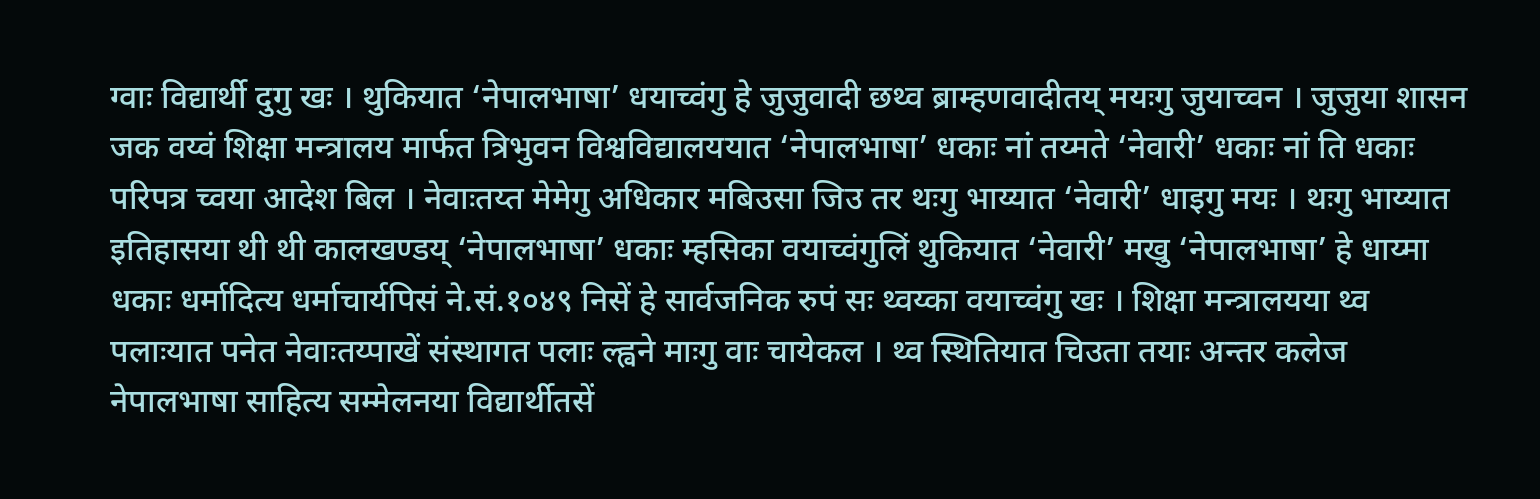ग्वाः विद्यार्थी दुगु खः । थुकियात ‘नेपालभाषा’ धयाच्वंगु हे जुजुवादी छथ्व ब्राम्हणवादीतय् मयःगु जुयाच्वन । जुजुया शासन जक वय्वं शिक्षा मन्त्रालय मार्फत त्रिभुवन विश्वविद्यालययात ‘नेपालभाषा’ धकाः नां तय्मते ‘नेवारी’ धकाः नां ति धकाः परिपत्र च्वया आदेश बिल । नेवाःतय्त मेमेगु अधिकार मबिउसा जिउ तर थःगु भाय्यात ‘नेवारी’ धाइगु मयः । थःगु भाय्यात इतिहासया थी थी कालखण्डय् ‘नेपालभाषा’ धकाः म्हसिका वयाच्वंगुलिं थुकियात ‘नेवारी’ मखु ‘नेपालभाषा’ हे धाय्मा धकाः धर्मादित्य धर्माचार्यपिसं ने.सं.१०४९ निसें हे सार्वजनिक रुपं सः थ्वय्का वयाच्वंगु खः । शिक्षा मन्त्रालयया थ्व पलाःयात पनेत नेवाःतय्पाखें संस्थागत पलाः ल्ह्वने माःगु वाः चायेकल । थ्व स्थितियात चिउता तयाः अन्तर कलेज नेपालभाषा साहित्य सम्मेलनया विद्यार्थीतसें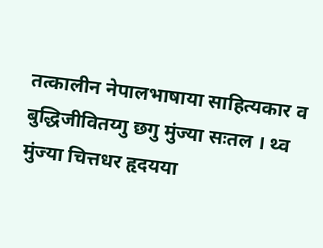तत्कालीन नेपालभाषाया साहित्यकार व बुद्धिजीवितय्गु छगु मुंज्या सःतल । थ्व मुंज्या चित्तधर हृदयया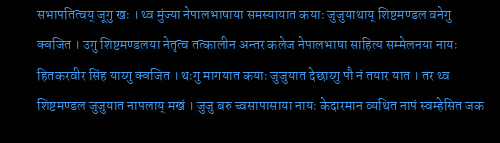सभापतित्वय् जूगु खः । थ्व मुंज्या नेपालभाषाया समस्यायात कयाः जुजुयाथाय् शिष्टमण्डल वनेगु क्वजित । उगु शिष्टमण्डलया नेतृत्व तत्कालीन अन्तर कलेज नेपालभाषा साहित्य सम्मेलनया नायः हितकरवीर सिंह याय्गु क्वजित । थःगु मागयात कयाः जुजुयात देछाय्गु पौ नं तयार यात । तर थ्व शिष्टमण्डल जुजुयात नापलाय् मखं । जुजु बरु च्वसापासाया नायः केदारमान व्यथित नापं स्वम्हेसित जक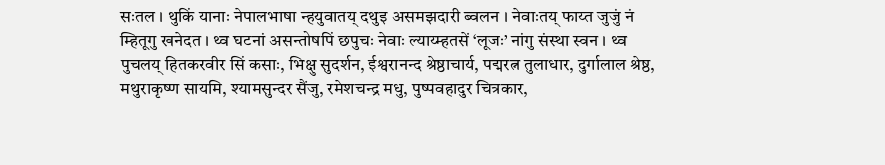सःतल । थुकिं यानाः नेपालभाषा न्हयुवातय् दथुइ असमझदारी ब्वलन । नेवाःतय् फाय्त जुजुं नं म्हितूगु खनेदत । थ्व घटनां असन्तोषपिं छपुचः नेवाः ल्याय्म्हतसें ‘लूजः’ नांगु संस्था स्वन । थ्व पुचलय् हितकरवीर सिं कसाः, भिक्षु सुदर्शन, ईश्वरानन्द श्रेष्ठाचार्य, पद्मरत्न तुलाधार, दुर्गालाल श्रेष्ठ, मथुराकृष्ण सायमि, श्यामसुन्दर सैंजु, रमेशचन्द्र मधु, पुष्पवहादुर चित्रकार,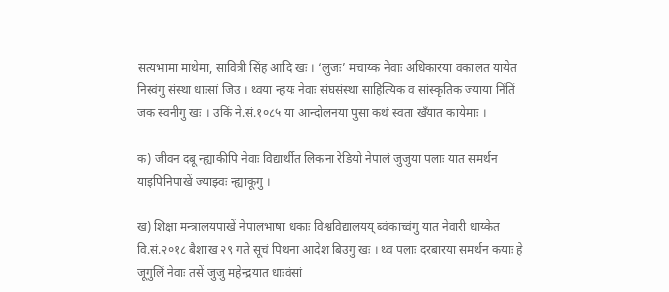सत्यभामा माथेमा, सावित्री सिंह आदि खः । ‘लुजः’ मचाय्क नेवाः अधिकारया वकालत यायेत निस्वंगु संस्था धाःसां जिउ । थ्वया न्हयः नेवाः संघसंस्था साहित्यिक व सांस्कृतिक ज्याया निंतिं जक स्वनीगु खः । उकिं ने.सं.१०८५ या आन्दोलनया पुसा कथं स्वता खँयात कायेमाः ।

क) जीवन दबू न्ह्याकीपि नेवाः विद्यार्थीत लिकना रेडियो नेपालं जुजुया पलाः यात समर्थन याइपिनिपाखें ज्याझ्वः न्ह्याकूगु ।

ख) शिक्षा मन्त्रालयपाखें नेपालभाषा धकाः विश्वविद्यालयय् ब्वंकाच्वंगु यात नेवारी धाय्केत वि.सं.२०१८ बैशाख २९ गते सूचं पिथना आदेश बिउगु खः । थ्व पलाः दरबारया समर्थन कयाः हे जूगुलिं नेवाः तसें जुजु महेन्द्रयात धाःवंसां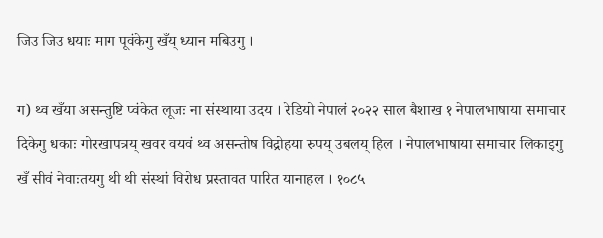जिउ जिउ धयाः माग पूवंकेगु खँय् ध्यान मबिउगु ।

ग) थ्व खँया असन्तुष्टि प्वंकेत लूजः ना संस्थाया उदय । रेडियो नेपालं २०२२ साल बैशाख १ नेपालभाषाया समाचार दिकेगु धकाः गोरखापत्रय् खवर वयवं थ्व असन्तोष विद्रोहया रुपय् उबलय् हिल । नेपालभाषाया समाचार लिकाइगु खँ सीवं नेवाःतयगु थी थी संस्थां विरोध प्रस्तावत पारित यानाहल । १०८५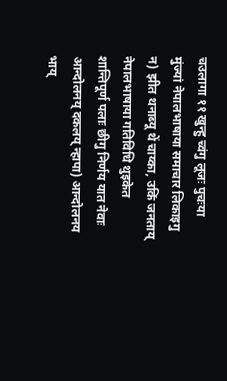चउलागा ११ खुन्हु च्वंगु लूजः पुचःया मुंज्यां नेपालभाषाया समाचार लिकाइगु न) झीत थनाब्यू थें चाय्का, उकिं जनताय् नेपालभाषाया गतिविधि थुइकेत शान्तिपूर्ण पलाः छीगु निर्णय यात नेवाः आन्दोलनय् दकलय् न्हापा) आन्दोलनय भाय्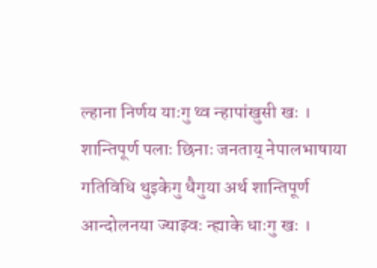ल्हाना निर्णय याःगु थ्व न्हापांखुसी खः । शान्तिपूर्ण पलाः छिनाः जनताय् नेपालभाषाया गतिविधि थुइकेगु धैगुया अर्थ शान्तिपूर्ण आन्दोलनया ज्याझ्वः न्ह्याके धाःगु खः ।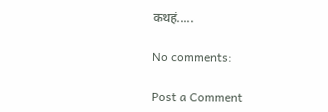कथहं.....

No comments:

Post a Comment